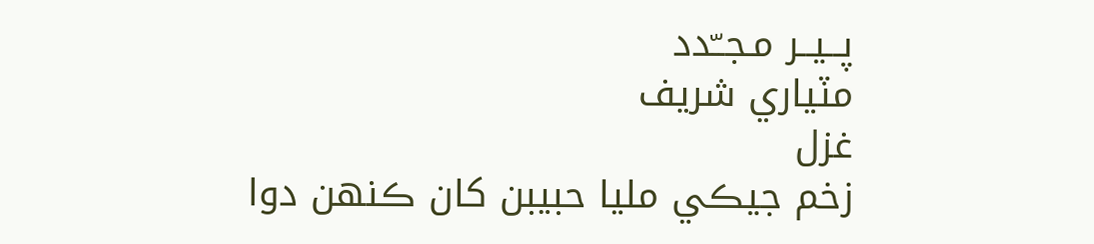پــيــر مـجــّدد
مٽياري شريف
غزل
زخم جيڪي مليا حبيبن کان ڪنهن دوا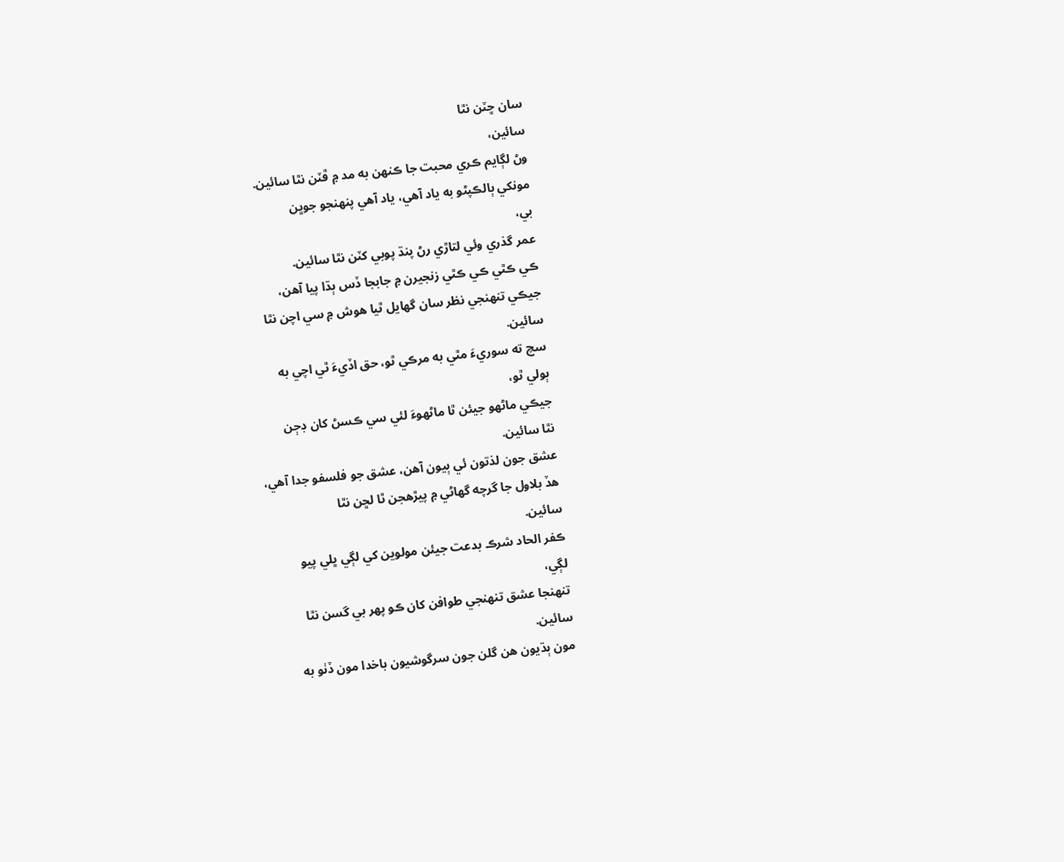سان ڇٽن نٿا
سائين،
وڻ لڳايم ڪري محبت جا ڪنهن به مد ۾ ڦٽن نٿا سائين.
مونکي ٻالڪپڻو به ياد آهي، ياد آهي پنهنجو جوڀن
بي،
عمر گذري وئي لتاڙي رڻ پنڌ پوبي کٽن نٿا سائين.
ڪي ڪٿي ڪي ڪٿي زنجيرن ۾ جابجا ڏس ٻڌا پيا آهن،
جيڪي تنهنجي نظر سان گهايل ٿيا هوش ۾ سي اچن نٿا
سائين.
سچ ته سوريءَ مٿي به مرڪي ٿو، حق اڏيءَ ٿي اچي به
ٻولي ٿو،
جيڪي ماڻهو جيئن ٿا ماڻهوءَ لئي سي ڪسڻ کان ڊڄن
نٿا سائين.
عشق جون لذتون ئي ٻيون آهن، عشق جو فلسفو جدا آهي،
هڏ بلاول جا گرچه گهاڻي ۾ پيڙهجن ٿا لڇن نٿا
سائين.
ڪفر الحاد شرڪ بدعت جيئن مولوين کي لڳي ڀلي پيو
لڳي،
تنهنجا عشق تنهنجي طوافن کان ڪو پهر بي گسن نٿا
سائين.
مون ٻڌيون هن گلن جون سرگوشيون باخدا مون ڏٺو به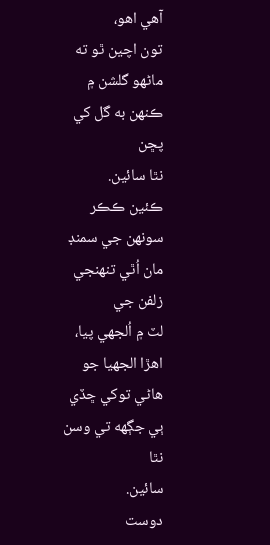آهي اهو،
تون اچين ٿو ته ماڻهو گلشن ۾ ڪنهن به گل کي پڇن
نٿا سائين.
ڪئين ڪڪر سونهن جي سمنڊ مان اُٿي تنهنجي زلفن جي
لٽ ۾ اُلجهي پيا،
اهڙا الجهيا جو هاڻي توکي ڇڏي ٻي جڳهه تي وسن نٿا
سائين.
دوست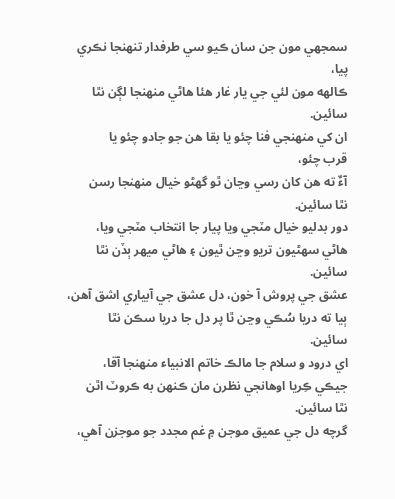سمجهي مون جن سان ڪيو سي طرفدار تنهنجا نڪري
پيا،
ڪالهه مون لئي جي يار غار هئا هاڻي منهنجا لڳن نٿا
سائين.
ان کي منهنجي فنا چئو يا بقا هن جو جادو چئو يا
قرب چئو،
آءٌ ته هن کان رسي وڃان ٿو گهڻو خيال منهنجا رسن
نٿا سائين.
دور بدليو خيال مٽجي ويا پيار جا انتخاب مٽجي ويا،
هاڻي سهڻيون تريو وڃن ٿيون ۽ هاڻي ميهر ٻڏن نٿا
سائين.
عشق جي پروش آ خون، دل عشق جي آبياري اشق آهن،
ٻيا ته دريا سُڪي وڃن ٿا پر دل جا دريا سڪن نٿا
سائين.
اي درود و سلام جا مالڪ خاتم الانبياء منهنجا آقا،
جيڪي ڪِريا اوهانجي نظرن مان ڪنهن به ڪروٽ اٿن
نٿا سائين.
گرچه دل جي عميق موجن ۾ غم مجدد جو موجزن آهي،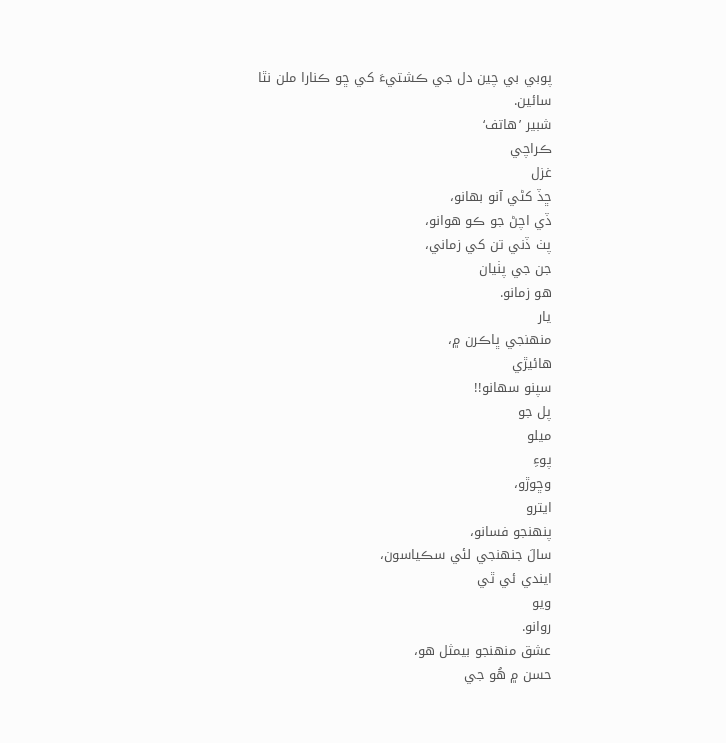پوبي بي چين دل جي ڪشتيءَ کي ڇو ڪنارا ملن نٿا
سائين.
شبير ’هاتف‘
ڪراچي
غزل
ڇڏ کڻي آنو بھانو،
ڏي اچڻ جو ڪو ھوانو،
پٺ ڏني تن کي زماني،
جن جي پٺيان
ھو زمانو.
يار
منھنجي ڀاڪرن ۾،
ھائيڙي
سپنو سھانو!!
پل جو
ميلو
پوءِ
وڇوڙو،
ايترو
پنھنجو فسانو،
سالَ جنھنجي لئي سڪياسون،
ايندي ئي ٿي
ويو
روانو.
عشق منھنجو بيمثل ھو،
حسن ۾ ھُو جي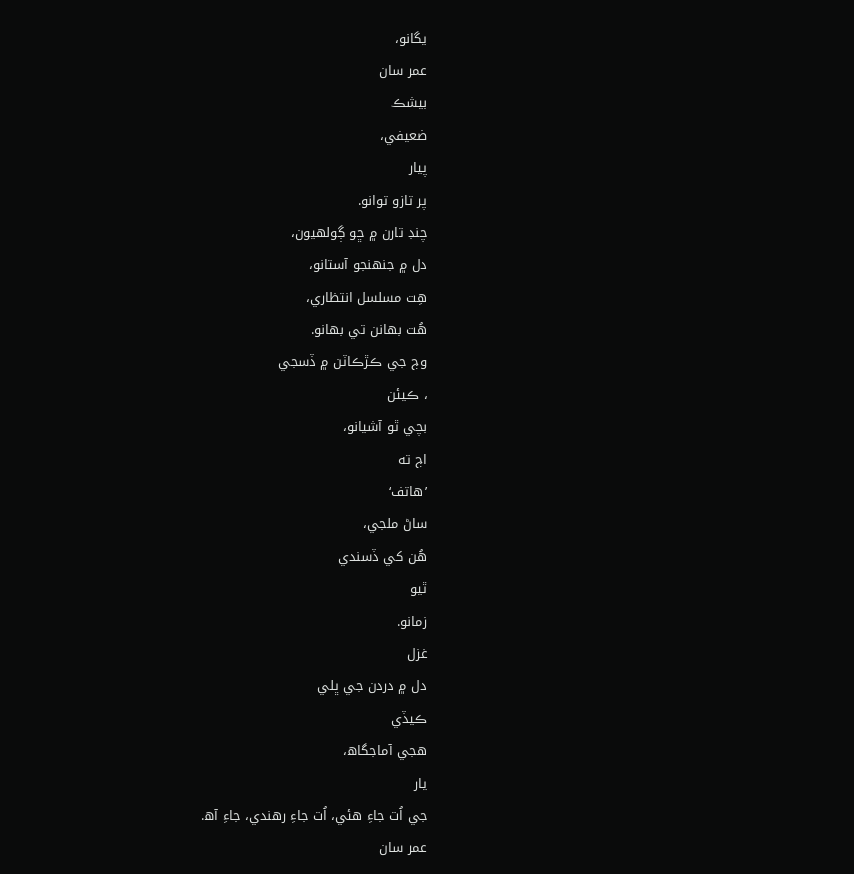يگانو،
عمر سان
بيشڪ
ضعيفي،
پيار
پر تازو توانو.
چنڊ تارن ۾ ڇو ڳولهيون،
دل ۾ جنھنجو آستانو،
ھِت مسلسل انتظاري،
ھُت بھانن تي بھانو.
وڄ جي ڪڙڪاٽن ۾ ڏسجي
، ڪيئن
بچي ٿو آشيانو،
اڄ ته
’ھاتف‘
ساڻ ملجي،
ھُن کي ڏسندي
ٿيو
زمانو.
غزل
دل ۾ دردن جي ڀلي
ڪيڏي
ھجي آماجگاھ،
يار
جي اُت جاءِ ھئي، اُت جاءِ رھندي، جاءِ آھ.
عمر سان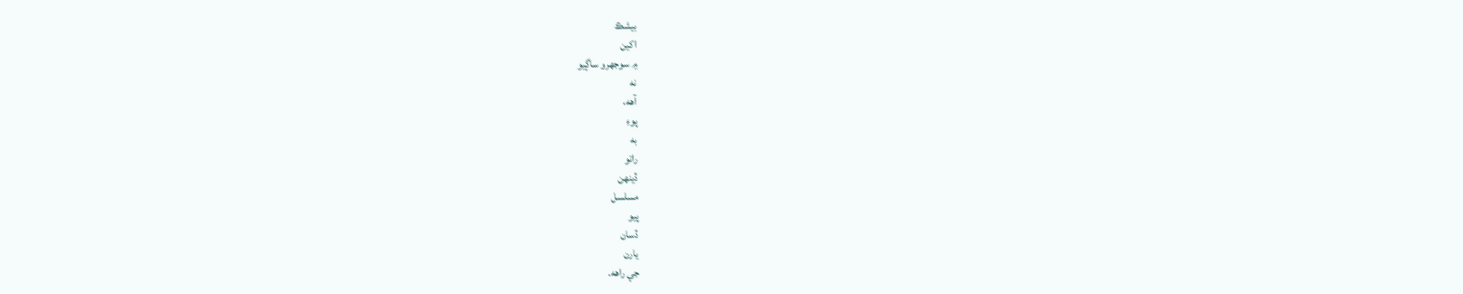بيشڪ
اکين
۾ سوجھرو ساڳيو
نه
آهه،
پوءِ
به
راتو
ڏينھن
مسلسل
پيو
ڏسان
يارن
جي راهه.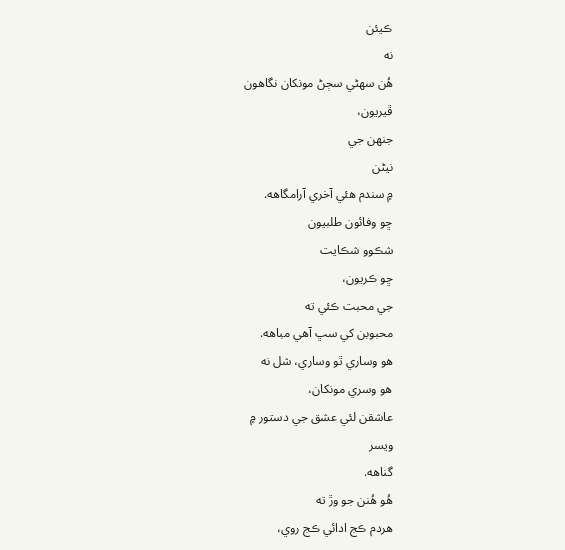ڪيئن
نه
ھُن سھڻي سڄڻ مونکان نگاھون
ڦيريون،
جنھن جي
نيڻن
۾ سندم ھئي آخري آرامگاهه.
ڇو وفائون طلبيون
شڪوو شڪايت
ڇو ڪريون،
جي محبت ڪئي ته
محبوبن کي سڀ آھي مباهه.
ھو وساري ٿو وساري، شل نه
ھو وسري مونکان،
عاشقن لئي عشق جي دستور ۾
ويسر
گناهه.
ھُو ھُنن جو وڙ ته
ھردم ڪج ادائي ڪج روي،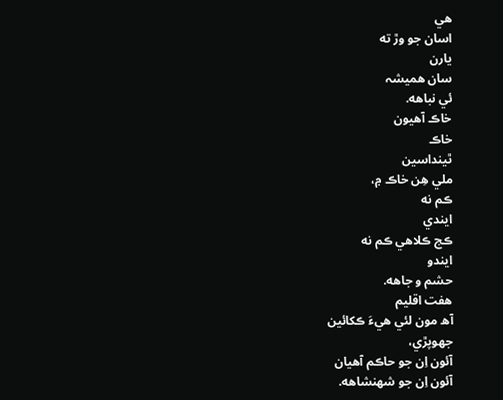هي
اسان جو وڙ ته
يارن
سان ھميشہ
ئي نباهه.
خاڪ آهيون
خاڪ
ٿينداسين
ملي ھِن خاڪ ۾،
ڪم نه
ايندي
ڪج ڪلاھي ڪم نه
ايندو
حشم و جاهه.
ھفت اقليم
آھ مون لئي ھيءَ ڪکائين
جھوپڙي،
آئون اِن جو حاڪم آهيان
آئون اِن جو شھنشاهه.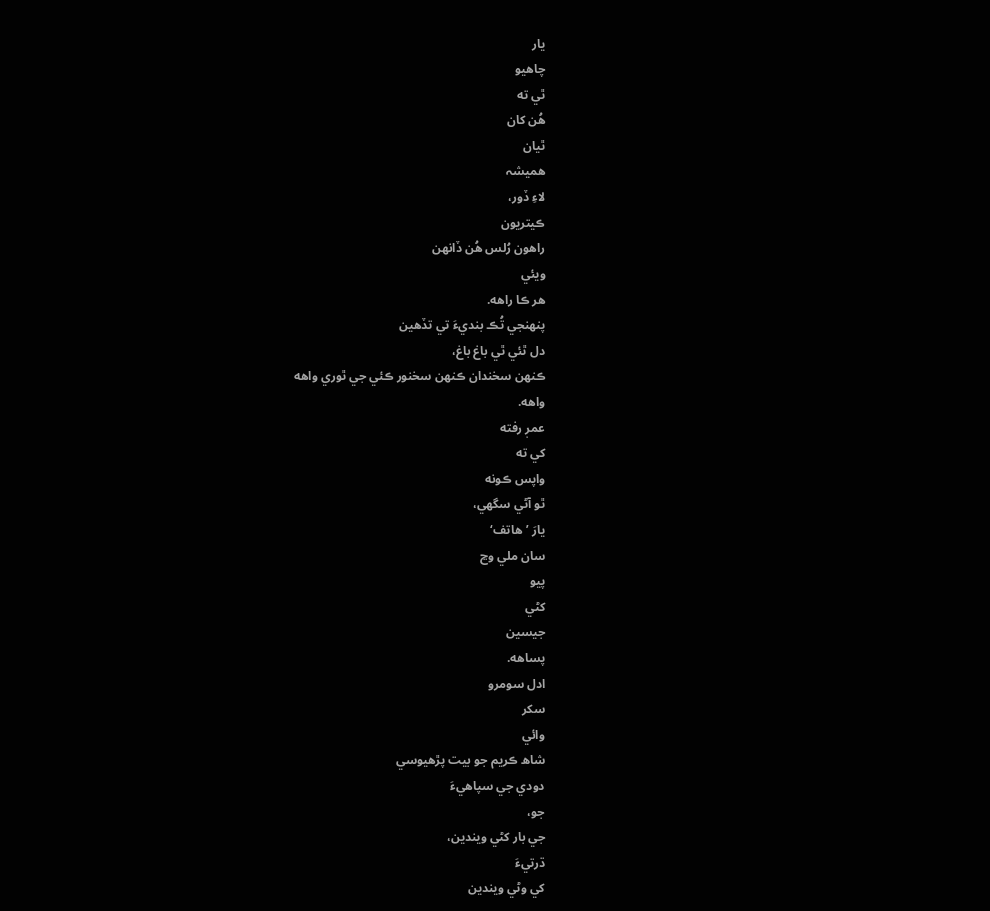يار
چاهيو
ٿي ته
ھُن کان
ٿيان
ھميشہ
لاءِ ڏور،
ڪيتريون
راھون رُلس ھُن ڏانھن
ويئي
ھر ڪا راهه.
پنھنجي تُڪ بنديءَ تي تڏهين
دل ٿئي ٿي باغ باغ،
ڪنھن سخندان ڪنھن سخنور ڪئي جي ٿوري واهه
واهه.
عمرٖ رفته
کي ته
واپس ڪونه
ٿو آڻي سگھي،
يارَ ’ھاتف‘
سان ملي وڃ
پيو
کڻي
جيسين
پساهه.
ادل سومرو
سکر
وائي
شاھ ڪريم جو بيت پڙھيوسي
دودي جي سپاھيءَ
جو،
جي بار کڻي ويندين،
ڌرتيءَ
کي وڻي ويندين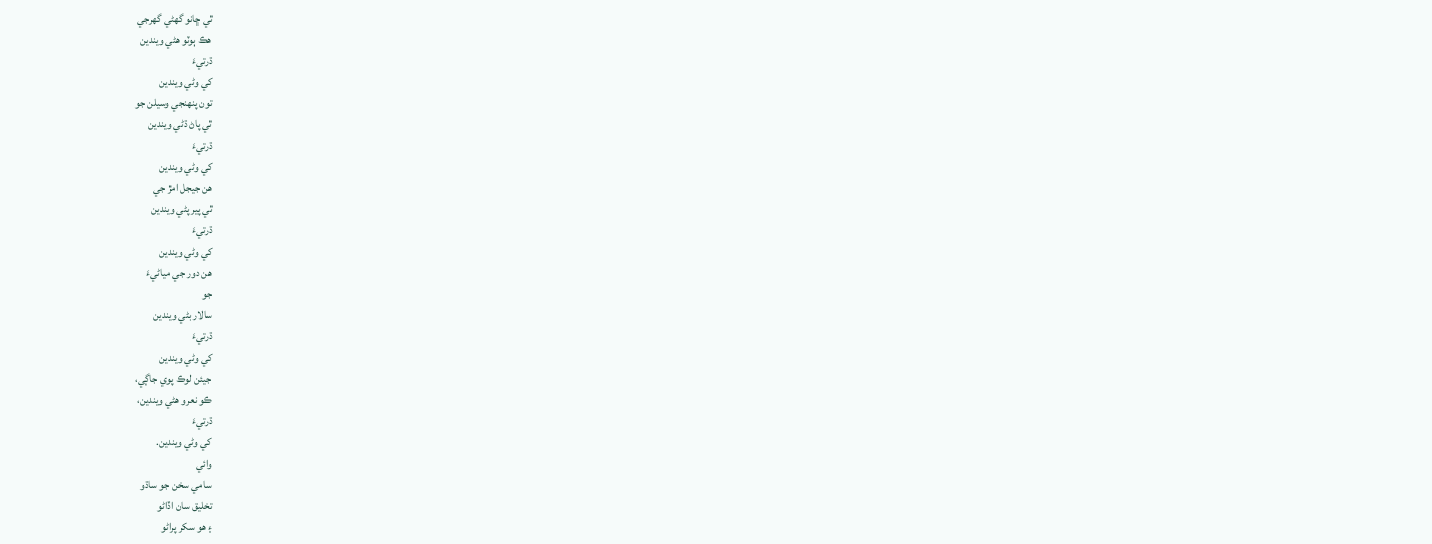ٿي ڇانو گھڻي گھرجي
ھڪ ٻوٽو ھڻي ويندين
ڌرتيءَ
کي وڻي ويندين
تون پنھنجي وسيلن جو
ٿي پاڻ ڌڻي ويندين
ڌرتيءَ
کي وڻي ويندين
ھن جيجل امڙ جي
ٿي پير پڻي ويندين
ڌرتيءَ
کي وڻي ويندين
ھن دور جي مياڻيءَ
جو
سالار بڻي ويندين
ڌرتيءَ
کي وڻي ويندين
جيئن لوڪ پوي جاڳي،
ڪو نعرو ھڻي ويندين،
ڌرتيءَ
کي وڻي ويندين.
وائي
سامي سخن جو ساڌو
تخليق سان اڏاڻو
۽ ھو سکر پراڻو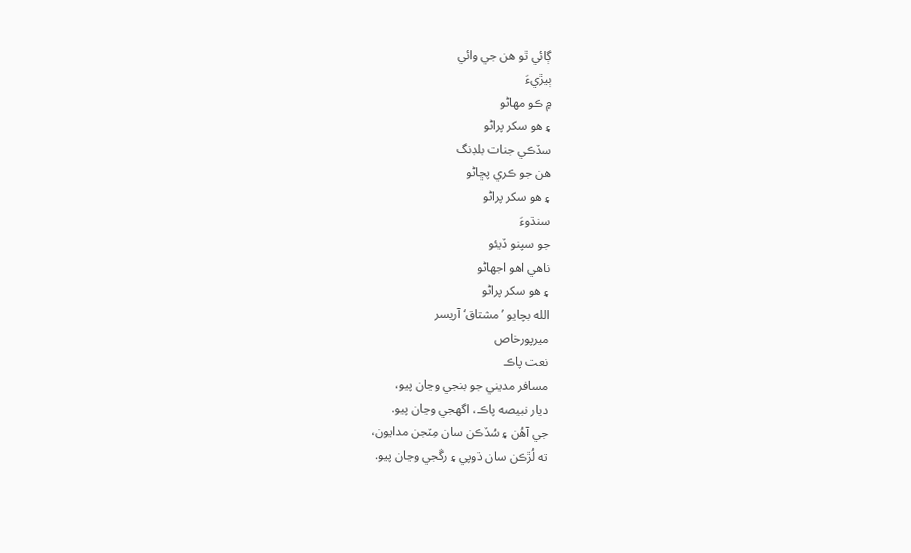ڳائي ٿو ھن جي وائي
ٻيڙيءَ
۾ ڪو مھاڻو
۽ ھو سکر پراڻو
سڏڪي جنات بلڊنگ
ھن جو ڪري پڇاڻو
۽ ھو سکر پراڻو
سنڌوءَ
جو سپنو ڏيئو
ناھي اھو اجھاڻو
۽ ھو سکر پراڻو
الله بچايو ’مشتاق‘ آريسر
ميرپورخاص
نعت پاڪ
مسافر مديني جو بنجي وڃان پيو،
ديار نبيصه پاڪ، اگهجي وڃان پيو.
جي آهُن ۽ سُڏڪن سان مِٽجن مدايون،
ته لُڙڪن سان ڌوپي ۽ رڱجي وڃان پيو.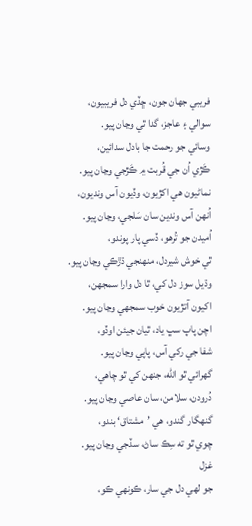فريبي جهان جون، ڇڏي دل فريبيون،
سوالي ۽ عاجز، گدا ٿي وڃان پيو.
وسائي جو رحمت جا بادل سدائين،
ڪَڙي اُن جي قُربت ۾ ڪَڙجي وڃان پيو.
نماڻيون هي اکڙيون، وڏيون آس ونديون،
اُنهن آس وندين سان سَلجي، وڃان پيو.
اُميدن جو تُرهو، ڏسي پار پوندو،
ٿي خوش شيردل، منهنجي ڌڙڪي وڃان پيو.
وڌيل سوز دل کي، ٿا دل وارا سمجهن،
اکيون آتڙيون خوب سمجهي وڃان پيو.
اچن پاپ سڀ ياد، ٿيان جيئن اوڏو،
شفا جي رکي آس، پاپي وڃان پيو.
گهرائي ٿو الله، جنهن کي ٿو چاهي،
دُرودن، سلامن، سان عاصي وڃان پيو.
گنهگار گندو، هي ’مشتاق‘ بندو،
چوي ٿو ته سِڪ ساڻ، سڏجي وڃان پيو.
غزل
جو لهي دل جي سار، ڪونهي ڪو،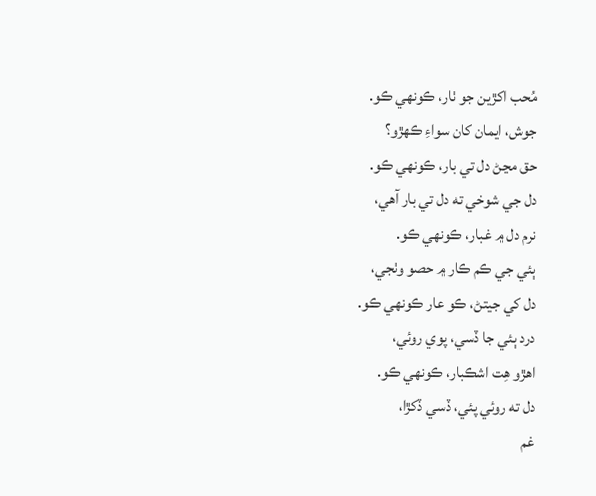مُحب اکڙين جو ٺار، ڪونهي ڪو.
جوش، ايمان کان سواءِ ڪهڙو؟
حق مڃڻ دل تي بار، ڪونهي ڪو.
دل جي شوخي ته دل تي بار آهي،
نرم دل ۾ غبار، ڪونهي ڪو.
ٻئي جي ڪم ڪار ۾ حصو وٺجي،
دل کي جيتڻ، ڪو عار ڪونهي ڪو.
درد ٻئي جا ڏسي، پوي روئي،
اهڙو هِت اشڪبار، ڪونهي ڪو.
دل ته روئي پئي، ڏسي ڏکڙا،
غم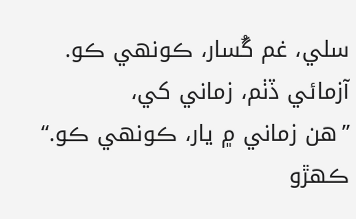سلي، غم گُسار، ڪونهي ڪو.
آزمائي ڏٺم، زماني کي،
”هن زماني ۾ يار، ڪونهي ڪو.“
ڪهڙو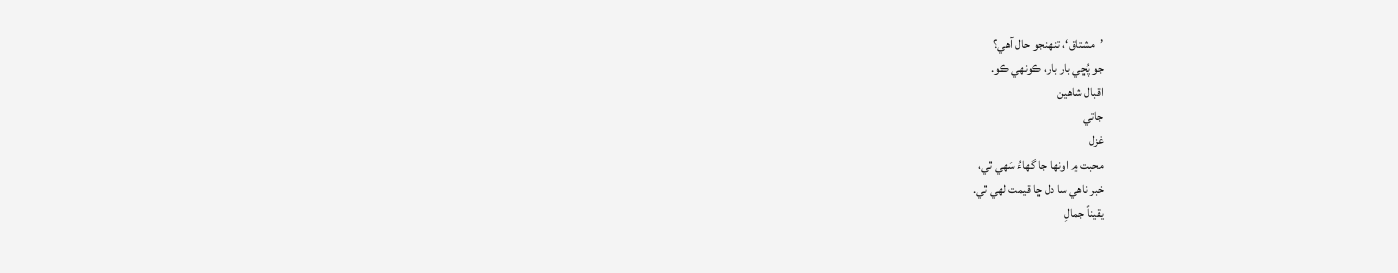’مشتاق‘، تنهنجو حال آهي؟
جو پُڇي بار بار، ڪونهي ڪو.
اقبال شاهين
جاتي
غزل
محبت ۾ اونها جا گهاءُ سَهي ٿي،
خبر ناهي سا دل ڇا قيمت لهي ٿي.
يقيناً جمالِ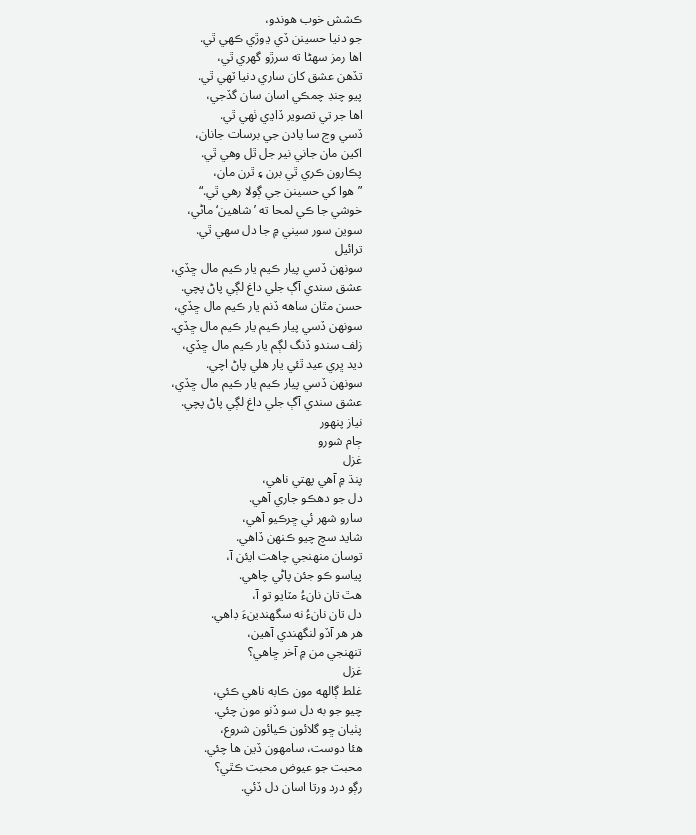ڪشش خوب هوندو،
جو دنيا حسينن ڏي ڍوڙي ڪهي ٿي.
اها رمز سهڻا ته سرڙو گهري ٿي،
تڏهن عشق کان ساري دنيا ٽهي ٿي.
پيو چنڊ چمڪي اسان سان گڏجي،
اها جر تي تصوير ڏاڍي ٺهي ٿي.
ڏسي وڃ سا يادن جي برسات جانان،
اکين مان جاني نير جل ٿل وهي ٿي.
پڪارون ڪري ٿي برن ۽ ٿرن مان،
”هوا کي حسينن جي ڳولا رهي ٿي.“
خوشي جا ڪي لمحا ته ’شاهين‘ ماڻي،
سوين سور سيني ۾ جا دل سهي ٿي.
ترائيل
سونهن ڏسي پيار ڪيم يار ڪيم مال ڇڏي،
عشق سندي آڳ جلي داغ لڳي پاڻ پچي.
حسن مٿان ساهه ڏنم يار ڪيم مال ڇڏي،
سونهن ڏسي پيار ڪيم يار ڪيم مال ڇڏي.
زلف سندو ڏنگ لڳم يار ڪيم مال ڇڏي،
ديد ڀري عيد ٿئي يار هلي پاڻ اچي.
سونهن ڏسي پيار ڪيم يار ڪيم مال ڇڏي،
عشق سندي آڳ جلي داغ لڳي پاڻ پچي.
نياز پنهور
ڄام شورو
غزل
پنڌ ۾ آهي پهتي ناهي،
دل جو دهڪو جاري آهي.
سارو شهر ئي ڇرڪيو آهي،
شايد سچ چيو ڪنهن ڏاهي.
توسان منهنجي چاهت ايئن آ،
پياسو ڪو جئن پاڻي چاهي.
هٿ تان نانءُ مٽايو تو آ،
دل تان نانءُ نه سگهندينءَ ڊاهي.
هر هر آڏو لنگهندي آهين،
تنهنجي من ۾ آخر ڇاهي؟
غزل
غلط ڳالهه مون ڪابه ناهي ڪئي،
چيو جو به دل سو ڏنو مون چئي.
پٺيان ڇو گلائون ڪيائون شروع،
هئا دوست، سامهون ڏين ها چئي.
محبت جو عيوض محبت ڪٿي؟
رڳو درد ورتا اسان دل ڏئي.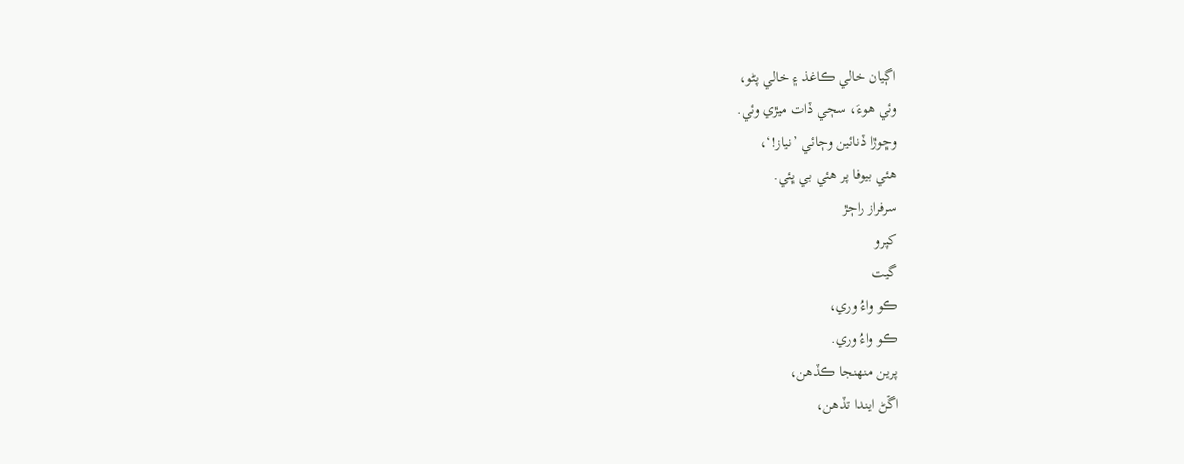اڳيان خالي ڪاغذ ۽ خالي پڻو،
وئي هوءَ، سڄي ڏات ميڙي وئي.
وڇوڙا ڏنائين وڄائي ’نياز!‘،
هئي بيوفا پر هئي بي ڀئي.
سرفراز راڄڙ
کپرو
گيت
ڪو واءُ وري،
ڪو واءُ وري.
پرين منهنجا ڪڏهن،
اڱڻ ايندا تڏهن،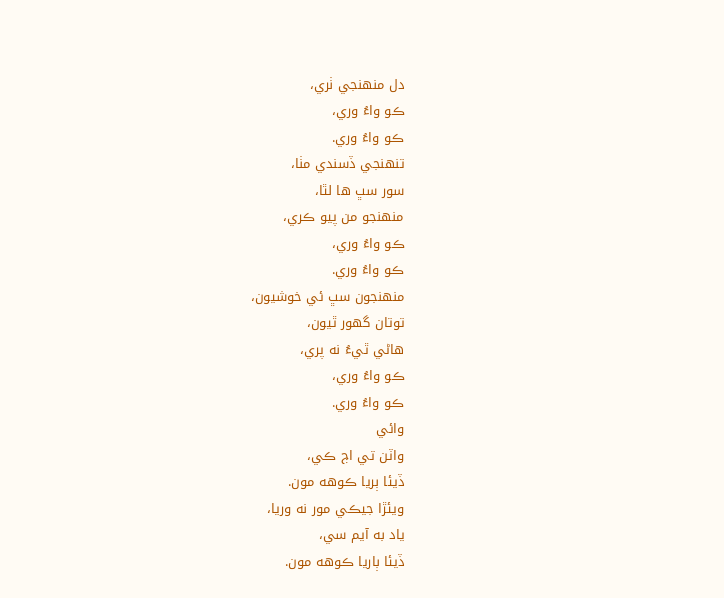دل منهنجي ٺري،
ڪو واءُ وري،
ڪو واءُ وري.
تنهنجي ڏسندي مٺا،
سور سڀ ها لٿا،
منهنجو من پيو ڪري،
ڪو واءُ وري،
ڪو واءُ وري.
منهنجون سڀ ئي خوشيون،
توتان گهور ٿيون،
هاڻي ٿيءُ نه پري،
ڪو واءُ وري،
ڪو واءُ وري.
وائي
واٽن تي اڄ ڪي،
ڏيئا ٻريا ڪوهه مون.
ويئڙا جيڪي مور نه وريا،
ياد به آيم سي،
ڏيئا ٻاريا ڪوهه مون.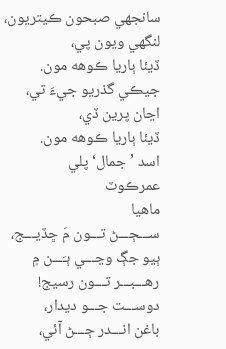سانجهي صبحون ڪيتريون،
لنگهي ويون پي،
ڏيئا ٻاريا ڪوهه مون.
جيڪي گذريو جيءَ تي،
اڃان پرين ڏي،
ڏيئا ٻاريا ڪوهه مون.
اسد ’جمال‘ پلي
عمرڪوٽ
ماهيا
ســـڄـــڻ تـــون مَ ڇڏيـــج،
ٻيو جڳ وڃـــي ٻـَـــن ۾
رهـــبـــر تـــون رسيج!
دوســـت جـــو ديدار،
باغن انـــدر ڄـــڻ آئي،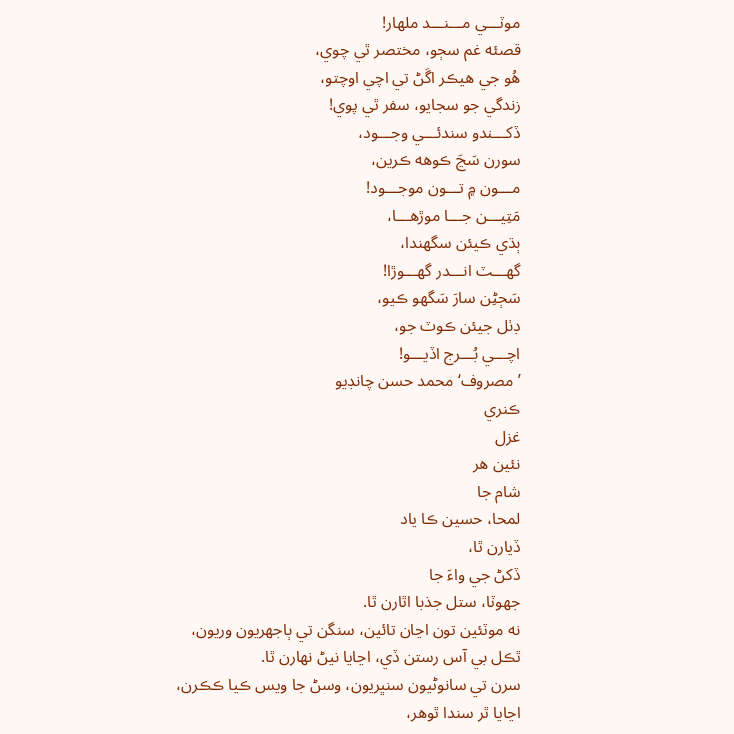موٽـــي مـــنـــد ملهار!
قصئه غم سڄو، مختصر ٿي چوي،
هُو جي هيڪر اڱڻ تي اچي اوچتو،
زندگي جو سجايو، سفر ٿي پوي!
ڏکـــندو سندئـــي وجـــود،
سورن سَڃَ ڪوهه ڪرين،
مـــون ۾ تـــون موجـــود!
مَتِيـــن جـــا موڙهـــا،
ٻڌي ڪيئن سگهندا،
گهـــٽ انـــدر گهـــوڙا!
سَڄڻِن سارَ سَگهو ڪيو،
ڊٺل جيئن ڪوٽ جو،
اچـــي بُـــرج اڏيـــو!
’مصروف‘ محمد حسن چانڊيو
ڪنري
غزل
نئين ھر
شام جا
لمحا، حسين ڪا ياد
ڏيارن ٿا،
ڏکڻ جي واءَ جا
جھوٽا، ستل جذبا اٿارن ٿا.
نه موٽئين تون اڃان تائين، سنگن تي ٻاجھريون وريون،
ٿڪل بي آس رستن ڏي، اڃايا نيڻ نھارن ٿا.
سرن تي سانوڻيون سنڀريون، وسڻ جا ويس ڪيا ڪڪرن،
اڃايا ٿر سندا ٿوھر،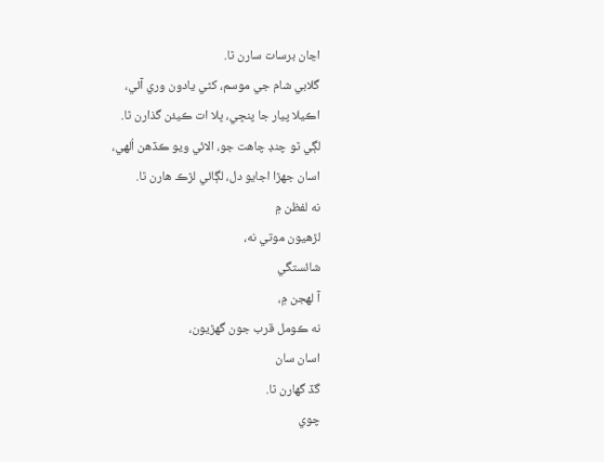اڃان برسات سارن ٿا.
گلابي شام جي موسم، کڻي يادون وري آئي،
اڪيلا پيار جا پنڇي، ڀلا ات ڪيئن گذارن ٿا.
لڳي ٿو چنڊ چاھت جو، الائي ويو ڪڏهن اُلھي،
اسان جھڙا اجايو دل، لڳائي لڙڪ ھارن ٿا.
نه لفظن ۾
لڙھيون موتي نه،
شائستگي
آ لهجن ۾،
نه ڪومل قرب جون گھڙيون،
اسان سان
گڏ گھارن ٿا.
چوي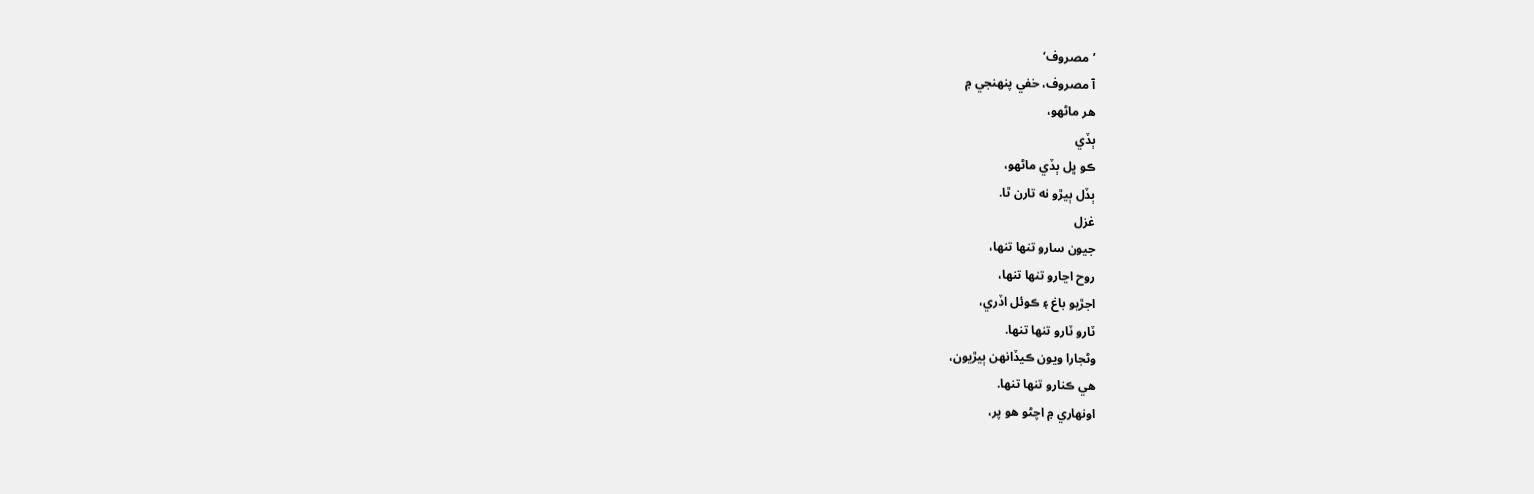’مصروف‘
آ مصروف، خفي پنهنجي ۾
ھر ماڻهو،
ٻڏي
ڪو ڀل ٻڏي ماڻهو،
ٻڏل ٻيڙو نه تارن ٿا.
غزل
جيون سارو تنھا تنھا،
روح اڃارو تنھا تنھا،
اجڙيو باغ ۽ ڪوئل اڏري،
ٽارو ٽارو تنھا تنھا.
وڻجارا ويون ڪيڏانهن ٻيڙيون،
ھي ڪنارو تنھا تنھا.
اونھاري ۾ اچڻو ھو پر،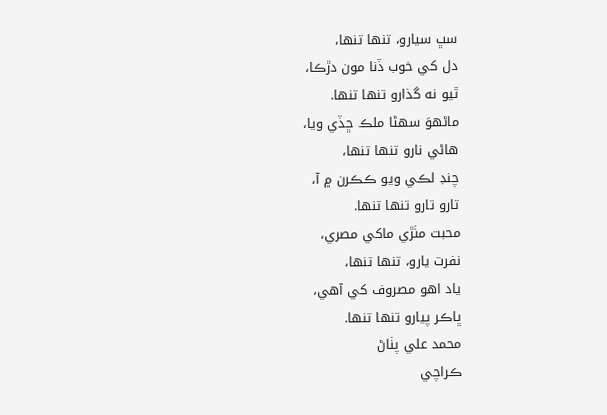سڀ سيارو، تنھا تنھا،
دل کي خوب ڏنا مون دڙڪا،
ٿيو نه گذارو تنھا تنھا.
ماڻهوَ سھڻا ملڪ ڇڏي ويا،
ھاڻي نارو تنھا تنھا،
چنڊ لڪي ويو ڪڪرن ۾ آ،
تارو تارو تنھا تنھا.
محبت مٺڙي ماکي مصري،
نفرت يارو، تنھا تنھا،
ياد اھو مصروف کي آهي،
ڀاڪر پيارو تنھا تنھا.
محمد علي پٺاڻ
ڪراچي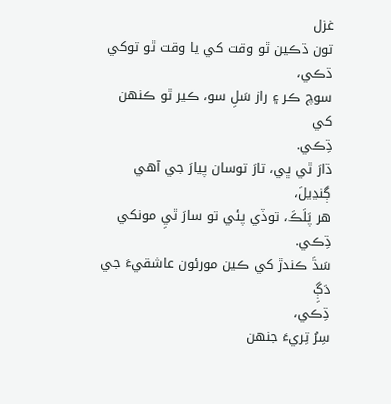غزل
تون ڌڪين ٿو وقت کي يا وقت ٿو توکي ڌڪي،
سوچ ڪر ۽ راز سَلِ سو، ڪير ٿو ڪنھن کي
ڌِڪي.
ڌارَ ٿي ڀي، تارَ توسان پيارَ جي آھي
ڳنڍيلَ،
ھر پَلَڪَ، توڏي پئي تو سارَ ٿيِ مونکي
ڌِڪي.
سَڌَ ڪندڙ کي ڪين مورئون عاشقيءَ جي دَڳِ
ڌِڪي،
سِرُ تِريءَ جنھن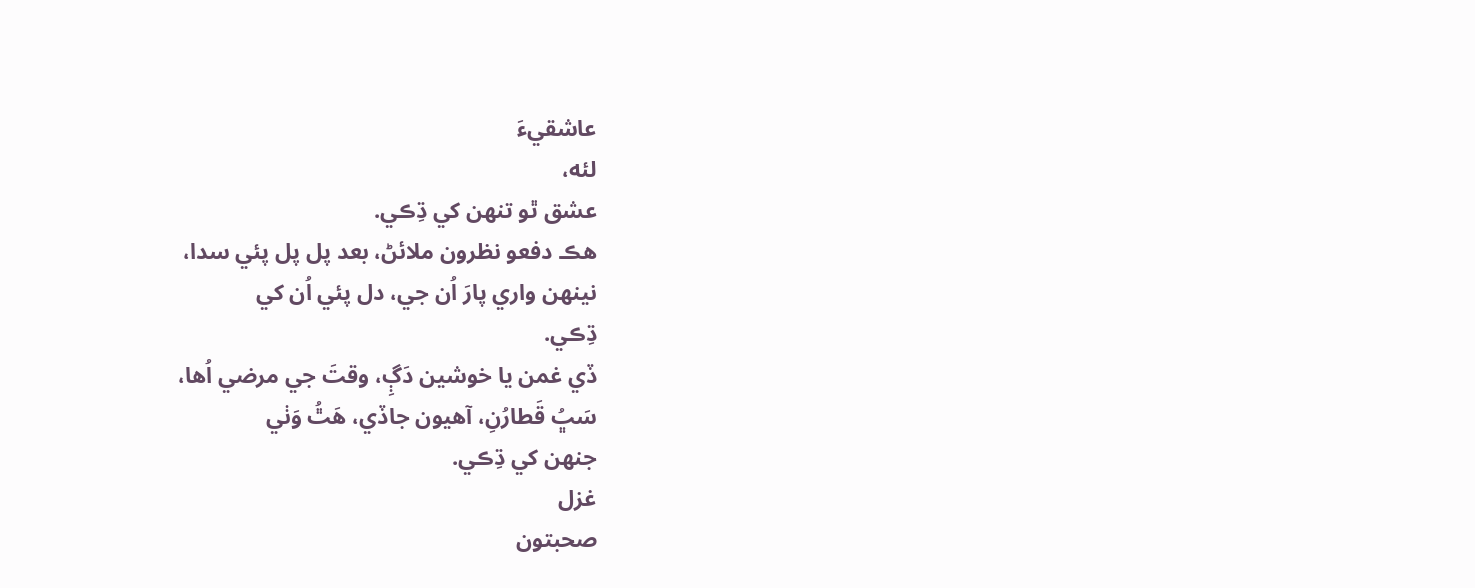عاشقيءَ
لئه،
عشق ٿو تنهن کي ڌِڪي.
ھڪ دفعو نظرون ملائڻ، بعد پل پل پئي سدا،
نينھن واري پارَ اُن جي، دل پئي اُن کي
ڌِڪي.
ڏي غمن يا خوشين دَڳِ، وقتَ جي مرضي اُھا،
سَڀُ قَطارُنِ، آھيون جاڏي، ھَٿُ وَٺي
جنھن کي ڌِڪي.
غزل
صحبتون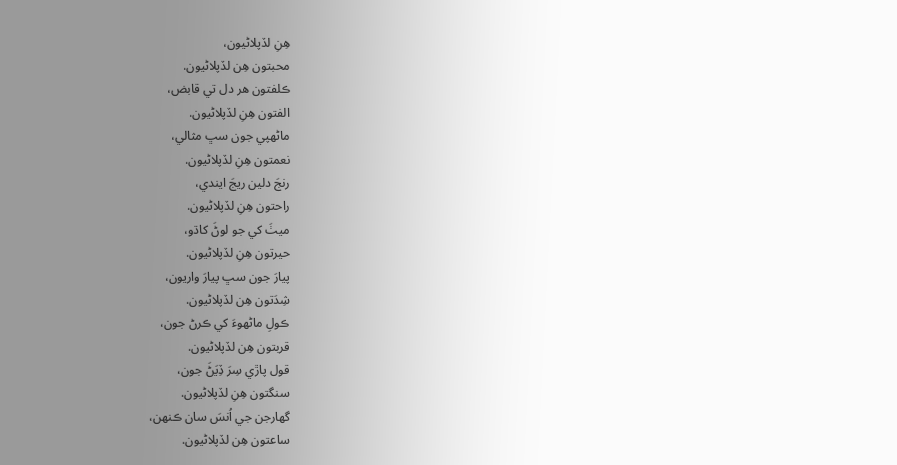ھِنِ لڏپلاڻيون،
محبتون ھِن لڏپلاڻيون.
ڪلفتون ھر دل تي قابض،
الفتون ھِنِ لڏپلاڻيون.
ماڻهپي جون سڀ مثالي،
نعمتون ھِنِ لڏپلاڻيون.
رنجَ دلين ريجَ ايندي،
راحتون ھِنِ لڏپلاڻيون.
ميٺَ کي جو لوڻَ کاڌو،
حيرتون ھِنِ لڏپلاڻيون.
پيارَ جون سڀ پيارَ واريون،
شِدَتون ھِن لڏپلاڻيون.
ڪولِ ماڻهوءَ کي ڪرڻ جون،
قربتون ھِن لڏپلاڻيون.
قول پاڙي سِرَ ڏِيَڻَ جون،
سنگتون ھِنِ لڏپلاڻيون.
گهارجن جي اُنسَ سان ڪنهن،
ساعتون ھِن لڏپلاڻيون.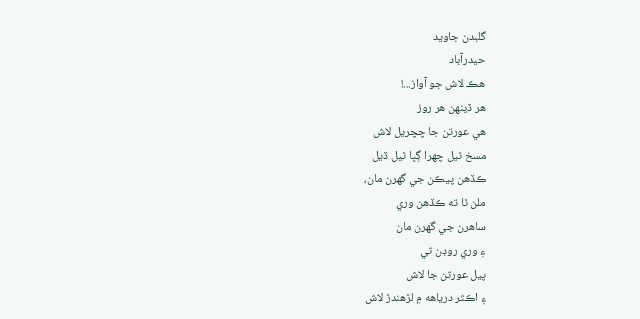گلبدن جاويد
حيدرآباد
هڪ لاش جو آواز...!
هر ڏينهن هر روز
هي عورتن جا چچريل لاش
مسخ ٿيل چهرا ڳڀا ٿيل ڏيل
ڪڏهن پيڪن جي گهرن مان،
ملن ٿا ته ڪڏهن وري
ساهرن جي گهرن مان
۽ وري روڊن تي
پيل عورتن جا لاش
۽ اڪثر درياهه ۾ لڙهندڙ لاش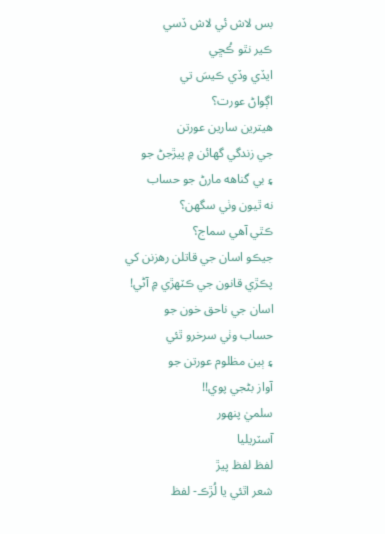بس لاش ئي لاش ڏسي
ڪير نٿو ڪُڇي
ايڏي وڏي ڪيسَ تي
اڳواڻ عورت؟
هيترين سارين عورتن
جي زندگي گهائن ۾ پيڙجڻ جو
۽ بي گناهه مارڻ جو حساب
نه ٿيون وٺي سگهن؟
ڪٿي آهي سماج؟
جيڪو اسان جي قاتلن رهزنن کي
پڪڙي قانون جي ڪٽهڙي ۾ آڻي!
اسان جي ناحق خون جو
حساب وٺي سرخرو ٿئي
۽ ٻين مظلوم عورتن جو
آواز بڻجي پوي!!
سلميٰ پنهور
آسٽريليا
لفظ لفظ پيڙ
شعر اٿئي يا لُڙڪ- لفظ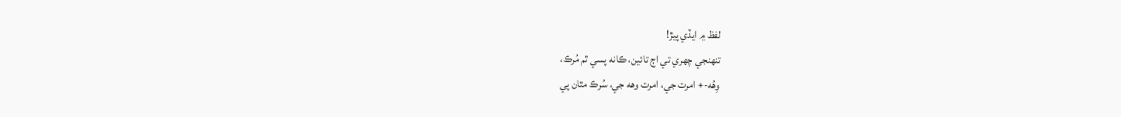لفظ ۾ ايڏي پيڙ!
تنهنجي چهري تي اڄ تائين، ڪانه پسي ٿم مُرڪ،
وِهُه-+ امرت جي، امرت وهه جي، سُرڪ مٿان پي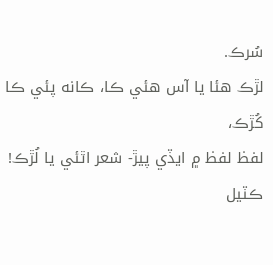سُرڪ.
لڙڪ هئا يا آس هئي ڪا، ڪانه پئي ڪا کُڙڪ،
لفظ لفظ ۾ ايڏي پيڙ- شعر اٿئي يا لُڙڪ!
ڪٽيل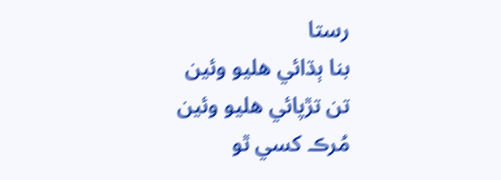رستا
بنا ٻڌائي هليو وئين
تن تڙپائي هليو وئين
مُرڪ کسي ٿو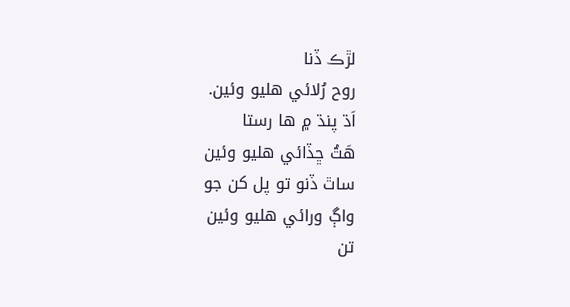لڙڪ ڏنا
روح رُلائي هليو وئين.
اَڌ پنڌ ۾ ها رستا
هَٿُ ڇڏائي هليو وئين
ساٿ ڏنو تو پل کن جو
واڳ ورائي هليو وئين
تن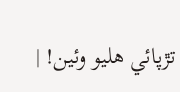تڙپائي هليو وئين! |